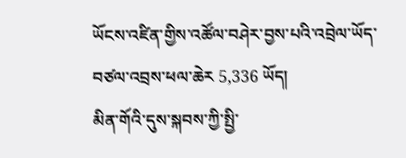ཡོངས་འཛིན་གྱིས་འཚོལ་བཤེར་བྱས་པའི་འབྲེལ་ཡོད་བཙལ་འབྲས་ཕལ་ཆེར 5,336 ཡོད།
མིན་གོའི་དུས་སྐབས་ཀྱི་སྤྱི་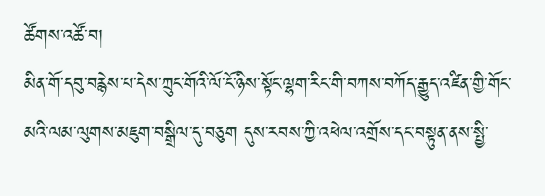ཚོགས་འཚོ་བ།
མིན་གོ་དབུ་བརྙེས་པ་དེས་ཀྲུང་གོའི་ལོ་ངོ་ཉིས་སྟོང་ལྷག་རིང་གི་བཀས་བཀོད་རྒྱུད་འཛིན་གྱི་གོང་མའི་ལམ་ལུགས་མཇུག་བསྒྲིལ་དུ་བཅུག དུས་རབས་ཀྱི་འཕེལ་འགྲོས་དང་བསྟུན་ནས་སྤྱི་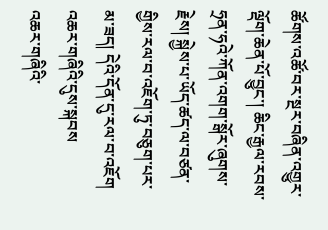ཚོགས་འཚོ་བར་སྔར་བཞིན་འགྱུར་ལྡོག་ཆེན་པོ་བྱུང་། ཆིང་རྒྱལ་རབས་ཧྲན་ཧའེ་ཀོན་འགག་སྒོར་ཞུགས་རྗེས། སྐྱེས་པ་ཡོད་ཚད་ལ་བཙན་གྱིས་རལ་བ་འཇོག་ཏུ་བཅུག་པར་མ་ཟད། དེའི་དོན་དུ་རལ་བ་འཇོག
འཆར་གཞིའི་དུས་སྐབས
འཆར་གཞིའི་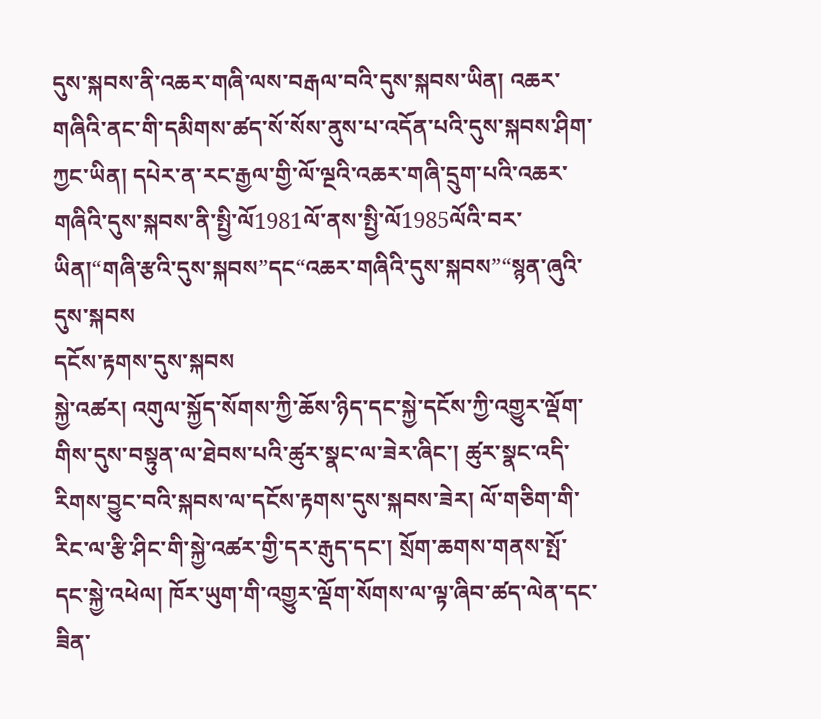དུས་སྐབས་ནི་འཆར་གཞི་ལས་བརྒལ་བའི་དུས་སྐབས་ཡིན། འཆར་གཞིའི་ནང་གི་དམིགས་ཚད་སོ་སོས་ནུས་པ་འདོན་པའི་དུས་སྐབས་ཤིག་ཀྱང་ཡིན། དཔེར་ན་རང་རྒྱལ་གྱི་ལོ་ལྔའི་འཆར་གཞི་དྲུག་པའི་འཆར་གཞིའི་དུས་སྐབས་ནི་སྤྱི་ལོ1981ལོ་ནས་སྤྱི་ལོ1985ལོའི་བར་ཡིན།“གཞི་རྩའི་དུས་སྐབས”དང“འཆར་གཞིའི་དུས་སྐབས”“སྙན་ཞུའི་དུས་སྐབས
དངོས་རྟགས་དུས་སྐབས
སྐྱེ་འཚར། འགུལ་སྐྱོད་སོགས་ཀྱི་ཆོས་ཉིད་དང་སྐྱེ་དངོས་ཀྱི་འགྱུར་ལྡོག་གིས་དུས་བསྟུན་ལ་ཐེབས་པའི་ཚུར་སྣང་ལ་ཟེར་ཞིང་། ཚུར་སྣང་འདི་རིགས་བྱུང་བའི་སྐབས་ལ་དངོས་རྟགས་དུས་སྐབས་ཟེར། ལོ་གཅིག་གི་རིང་ལ་རྩི་ཤིང་གི་སྐྱེ་འཚར་གྱི་དར་རྒུད་དང་། སྲོག་ཆགས་གནས་སྤོ་དང་སྐྱེ་འཕེལ། ཁོར་ཡུག་གི་འགྱུར་ལྡོག་སོགས་ལ་ལྟ་ཞིབ་ཚད་ལེན་དང་ཟིན་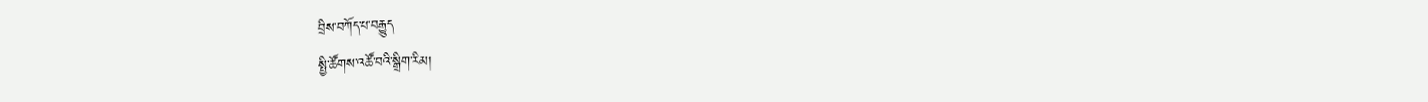བྲིས་བཀོད་པ་བརྒྱུད
སྤྱི་ཚོགས་འཚོ་བའི་སྒྲིག་རིམ།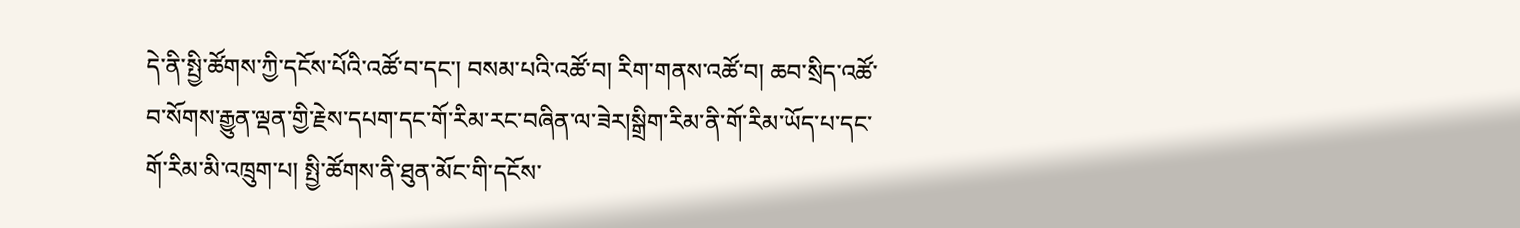དེ་ནི་སྤྱི་ཚོགས་ཀྱི་དངོས་པོའི་འཚོ་བ་དང་། བསམ་པའི་འཚོ་བ། རིག་གནས་འཚོ་བ། ཆབ་སྲིད་འཚོ་བ་སོགས་རྒྱུན་ལྡན་གྱི་རྗེས་དཔག་དང་གོ་རིམ་རང་བཞིན་ལ་ཟེར།སྒྲིག་རིམ་ནི་གོ་རིམ་ཡོད་པ་དང་གོ་རིམ་མི་འཁྲུག་པ། སྤྱི་ཚོགས་ནི་ཐུན་མོང་གི་དངོས་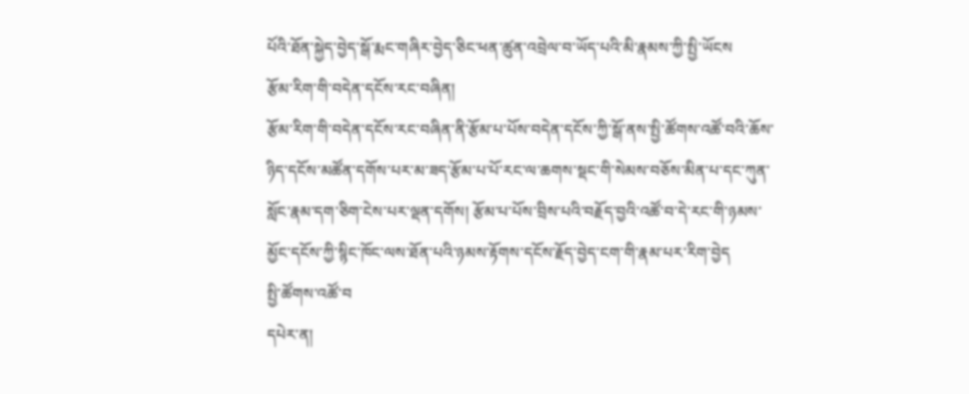པོའི་ཐོན་སྐྱེད་བྱེད་སྒོ་རྨང་གཞིར་བྱེད་ཅིང་ཕན་ཚུན་འབྲེལ་བ་ཡོད་པའི་མི་རྣམས་ཀྱི་སྤྱི་ཡོངས
རྩོམ་རིག་གི་བདེན་དངོས་རང་བཞིན།
རྩོམ་རིག་གི་བདེན་དངོས་རང་བཞིན་ནི་རྩོམ་པ་པོས་བདེན་དངོས་ཀྱི་སྒོ་ནས་སྤྱི་ཚོགས་འཚོ་བའི་ཆོས་ཉིད་དངོས་མཚོན་དགོས་པར་མ་ཟད་རྩོམ་པ་པོ་རང་ལ་ཆགས་སྡང་གི་སེམས་བཅོས་མིན་པ་དང་ཀུན་སློང་རྣམ་དག་ཅིག་ངེས་པར་ལྡན་དགོས། རྩོམ་པ་པོས་བྲིས་པའི་བརྗོད་བྱའི་འཚོ་བ་དེ་རང་གི་ཉམས་མྱོང་དངོས་ཀྱི་སྙིང་ཁོང་ལས་ཐོན་པའི་ཉམས་རྟོགས་དངོས་རྗོད་བྱེད་ངག་གི་རྣམ་པར་རིག་བྱེད
སྤྱི་ཚོགས་འཚོ་བ
དཔེར་ན།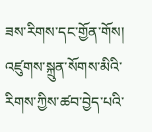ཟས་རིགས་དང་གྱོན་གོས། འཛུགས་སྐྲུན་སོགས་མིའི་རིགས་ཀྱིས་ཚབ་བྱེད་པའི་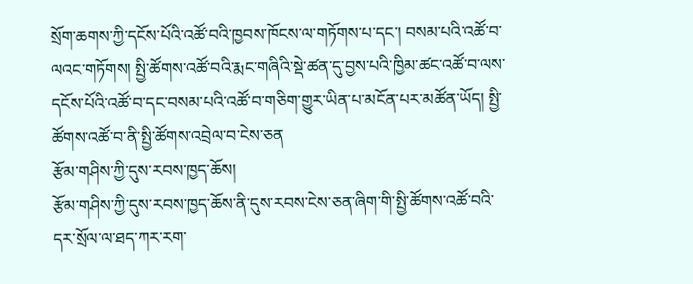སྲོག་ཆགས་ཀྱི་དངོས་པོའི་འཚོ་བའི་ཁྱབས་ཁོངས་ལ་གཏོགས་པ་དང་། བསམ་པའི་འཚོ་བ་ལའང་གཏོགས། སྤྱི་ཚོགས་འཚོ་བའི་རྨང་གཞིའི་སྡེ་ཚན་དུ་བྱས་པའི་ཁྱིམ་ཚང་འཚོ་བ་ལས་དངོས་པོའི་འཚོ་བ་དང་བསམ་པའི་འཚོ་བ་གཅིག་གྱུར་ཡིན་པ་མངོན་པར་མཚོན་ཡོད། སྤྱི་ཚོགས་འཚོ་བ་ནི་སྤྱི་ཚོགས་འབྲེལ་བ་ངེས་ཅན
རྩོམ་གཤིས་ཀྱི་དུས་རབས་ཁྱད་ཆོས།
རྩོམ་གཤིས་ཀྱི་དུས་རབས་ཁྱད་ཆོས་ནི་དུས་རབས་ངེས་ཅན་ཞིག་གི་སྤྱི་ཚོགས་འཚོ་བའི་དར་སྲོལ་ལ་ཐད་ཀར་རག་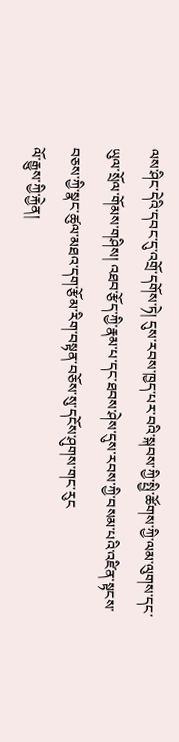ལས་ཤིང་དེའི་དབང་དུ་འགྲོ་དགོས་ཏེ། དུས་རབས་ཁྱད་པར་བའི་སྐབས་ཀྱི་སྤྱི་ཚོགས་ཀྱི་ལམ་ལུགས་དང་ཡུལ་སྲོལ་གོམས་གཤིས། འཐབ་རྩོད་ཀྱི་རྣམ་པ་དང་ཐབས་ཤེས་དུས་རབས་ཀྱི་བསམ་པའི་འཛིན་སྟངས་བཅས་ཀྱི་སྣང་ཚུལ་མཐའ་དག་རྩོམ་རིག་བསྟན་བཅོས་སུ་དངོས་ཤུགས་གང་རུང
ལོ་རྒྱུས་ཀྱི་རྐྱེན།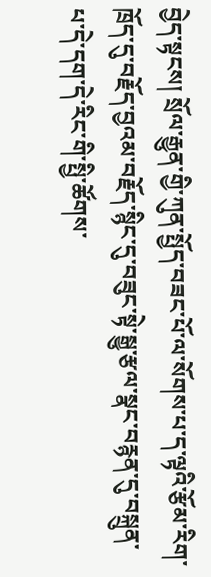བྱེད་སྟངས། སྲོལ་རྒྱུན་གྱི་ཀུན་སྤྱོད་བཟང་པོ་ལ་སོགས་པ་ད་ལྟའི་རྩོམ་རིག་ཁྲོད་དུ་བརྗོད་བྱའམ་བརྗོད་སྙིང་དུ་བཟུང་སྟེ་སྒྱུ་རྩལ་སྣང་བརྙན་དུ་བསྐྲུན་པ་དེ་དག་དེ་རིང་གི་སྤྱི་ཚོགས་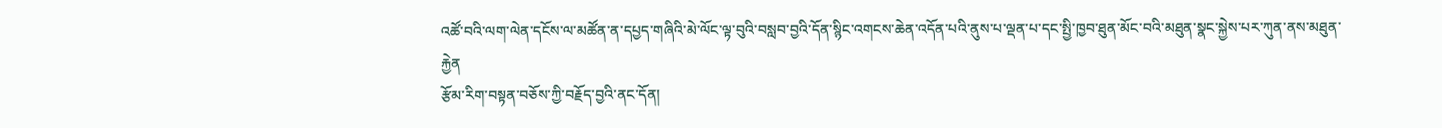འཚོ་བའི་ལག་ལེན་དངོས་ལ་མཚོན་ན་དཔྱད་གཞིའི་མེ་ལོང་ལྟ་བུའི་བསླབ་བྱའི་དོན་སྙིང་འགངས་ཆེན་འདོན་པའི་ནུས་པ་ལྡན་པ་དང་སྤྱི་ཁྱབ་ཐུན་མོང་བའི་མཐུན་སྣང་སྐྱེས་པར་ཀུན་ནས་མཐུན་རྐྱེན
རྩོམ་རིག་བསྟན་བཅོས་ཀྱི་བརྗོད་བྱའི་ནང་དོན།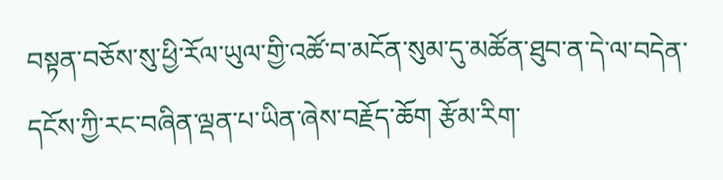བསྟན་བཅོས་སུ་ཕྱི་རོལ་ཡུལ་གྱི་འཚོ་བ་མངོན་སུམ་དུ་མཚོན་ཐུབ་ན་དེ་ལ་བདེན་དངོས་ཀྱི་རང་བཞིན་ལྡན་པ་ཡིན་ཞེས་བརྗོད་ཆོག རྩོམ་རིག་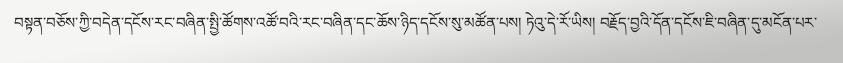བསྟན་བཅོས་ཀྱི་བདེན་དངོས་རང་བཞིན་སྤྱི་ཚོགས་འཚོ་བའི་རང་བཞིན་དང་ཆོས་ཉིད་དངོས་སུ་མཚོན་པས། ཏེའུ་དེ་རོ་ཡིས། བརྗོད་བྱའི་དོན་དངོས་ཇི་བཞིན་དུ་མངོན་པར་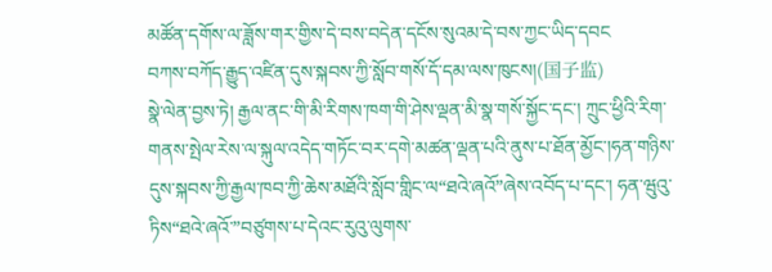མཚོན་དགོས་ལ་ཟློས་གར་གྱིས་དེ་བས་བདེན་དངོས་སུའམ་དེ་བས་ཀྱང་ཡིད་དབང
བཀས་བཀོད་རྒྱུད་འཛིན་དུས་སྐབས་ཀྱི་སློབ་གསོ་དོ་དམ་ལས་ཁུངས།(国子监)
སྣེ་ལེན་བྱས་ཏེ། རྒྱལ་ནང་གི་མི་རིགས་ཁག་གི་ཤེས་ལྡན་མི་སྣ་གསོ་སྐྱོང་དང་། ཀྲུང་ཕྱིའི་རིག་གནས་སྤེལ་རེས་ལ་སྐུལ་འདེད་གཏོང་བར་དགེ་མཚན་ལྡན་པའི་ནུས་པ་ཐོན་མྱོང་།ཧན་གཉིས་དུས་སྐབས་ཀྱི་རྒྱལ་ཁབ་ཀྱི་ཆེས་མཐོའི་སློབ་གླིང་ལ“ཐའེ་ཞའོ”ཞེས་འབོད་པ་དང་། ཧན་ཝུའུ་ཏིས“ཐའེ་ཞའོ་”བཙུགས་པ་དེའང་རུའུ་ལུགས་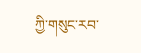ཀྱི་གསུང་རབ་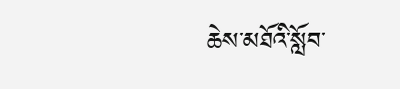ཆེས་མཐོའི་སློབ་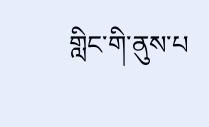གླིང་གི་ནུས་པ